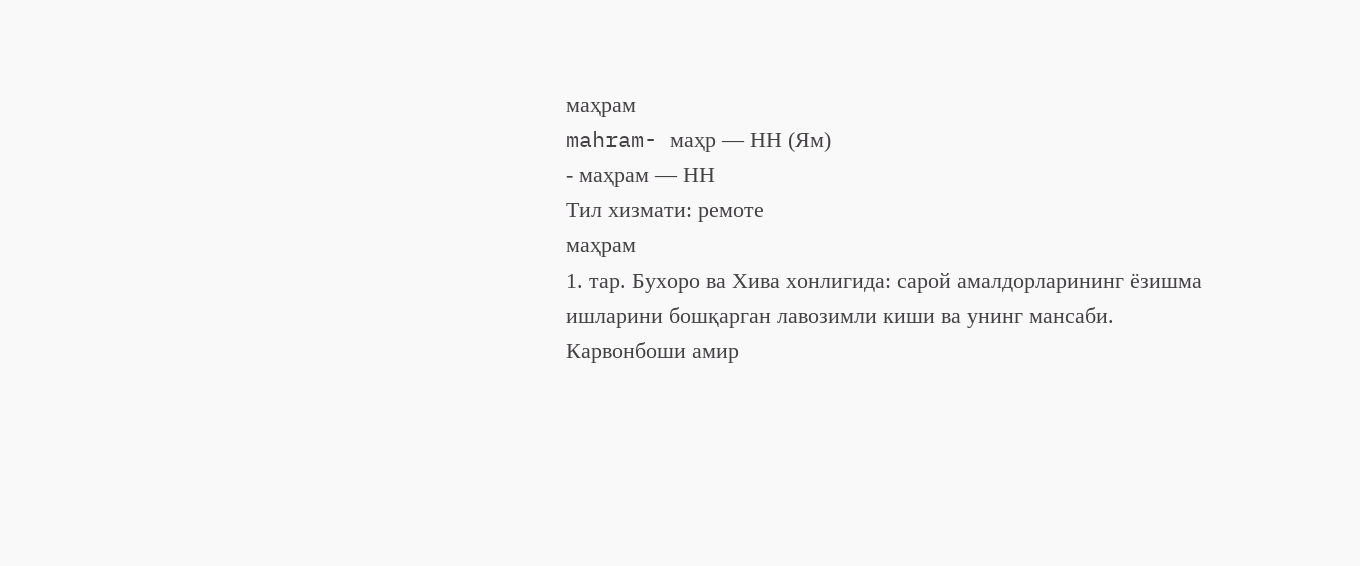маҳрам
mahram- маҳр — НН (Ям)
- маҳрам — НН
Тил хизмати: ремоте
маҳрам
1. тар. Бухоро ва Хива хонлигида: сарой амалдорларининг ёзишма ишларини бошқарган лавозимли киши ва унинг мансаби.
Карвонбоши амир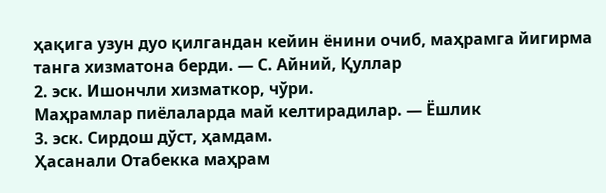ҳақига узун дуо қилгандан кейин ёнини очиб, маҳрамга йигирма танга хизматона берди. — С. Айний, Қуллар
2. эск. Ишончли хизматкор, чўри.
Маҳрамлар пиёлаларда май келтирадилар. — Ёшлик
3. эск. Сирдош дўст, ҳамдам.
Ҳасанали Отабекка маҳрам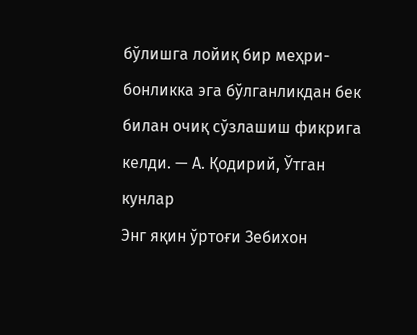бўлишга лойиқ бир меҳри-бонликка эга бўлганликдан бек билан очиқ сўзлашиш фикрига келди. — А. Қодирий, Ўтган кунлар
Энг яқин ўртоғи Зебихон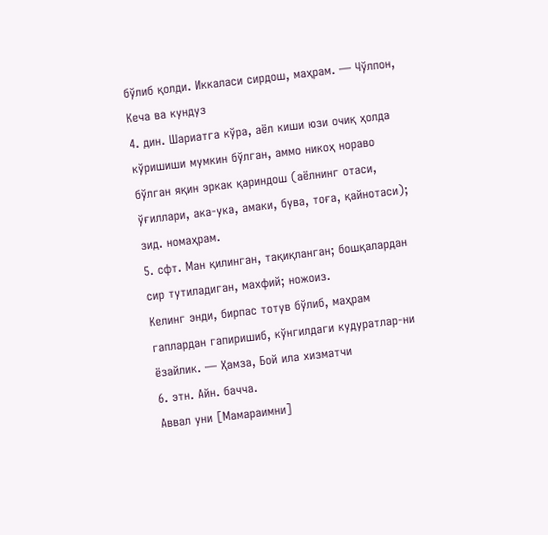бўлиб қолди. Иккаласи сирдош, маҳрам. — Чўлпон, Кеча ва кундуз
4. дин. Шариатга кўра, аёл киши юзи очиқ ҳолда кўришиши мумкин бўлган, аммо никоҳ нораво бўлган яқин эркак қариндош (аёлнинг отаси, ўғиллари, ака-ука, амаки, бува, тоға, қайнотаси); зид. номаҳрам.
5. сфт. Ман қилинган, тақиқланган; бошқалардан сир тутиладиган, махфий; ножоиз.
Келинг энди, бирпас тотув бўлиб, маҳрам гаплардан гапиришиб, кўнгилдаги кудуратлар-ни ёзайлик. — Ҳамза, Бой ила хизматчи
6. этн. Айн. бачча.
Аввал уни [Мамараимни]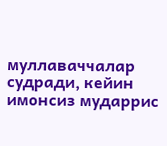муллаваччалар судради, кейин имонсиз мударрис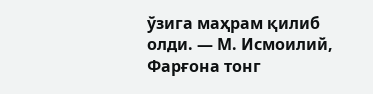ўзига маҳрам қилиб олди. — М. Исмоилий, Фарғона тонг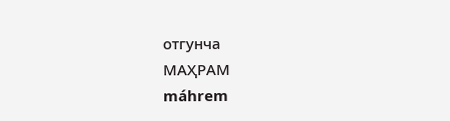отгунча
МАҲРАМ
máhrem